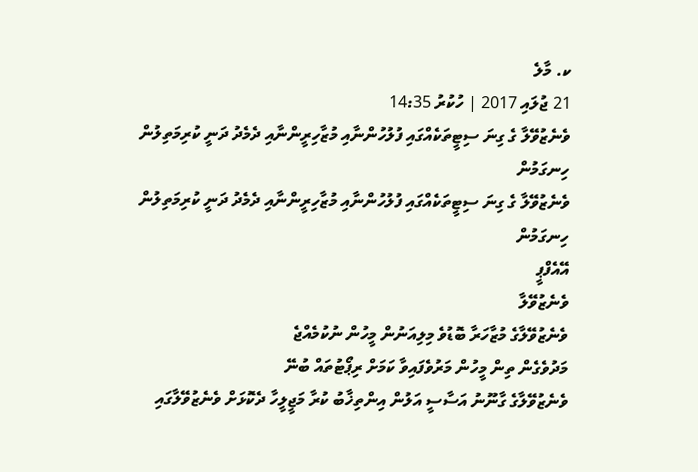ކ. މާލެ
21 ޖުލައި 2017 | ހުކުރު 14:35
ވެނެޒުވޭލާ ގެ ގިނަ ސިޓީތަކެއްގައި ފުލުހުންނާއި މުޒާހިރީންނާއި ދެމެދު ދަނީ ކުރިމަތިލުން ހިނގަމުން
ވެނެޒުވޭލާ ގެ ގިނަ ސިޓީތަކެއްގައި ފުލުހުންނާއި މުޒާހިރީންނާއި ދެމެދު ދަނީ ކުރިމަތިލުން ހިނގަމުން
އޭއެފްޕީ
ވެނެޒުވޭލާ
ވެނެޒުވޭލާގެ މުޒާހަރާ ބޮޑުވެ މިލިއަނުން މީހުން ނުކުމެއްޖެ
މަދުވެގެން ތިން މީހުން މަރުވެފައިވާ ކަމަށް ރިޕޯޓުތައް ބުނޭ
ވެނެޒުވޭލާގެ ގާނޫނު އަސާސީ އަލުން އިންތިޚާބު ކުރާ މަޖީލީހާ ދެކޮޅަށް ވެނެޒުވޭލާގައި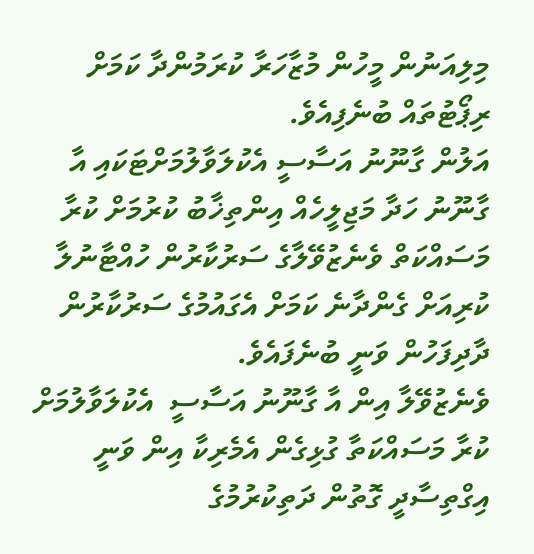މިލިއަނުން މީހުން މުޒާހަރާ ކުރަމުންދާ ކަމަށް ރިޕޯޓުތައް ބުނެފިއެވެ.
އަލުން ގާނޫނު އަސާސީ އެކުލަވާލުމަށްޓަކައި އާ ގާނޫނު ހަދާ މަޖިލީހެއް އިންތިޚާބު ކުރުމަށް ކުރާ މަސައްކަތް ވެނެޒުވޭލާގެ ސަރުކާރުން ހުއްޓާނުލާ ކުރިއަށް ގެންދާނެ ކަމަށް އެގައުމުގެ ސަރުކާރުން ދާދިފަހުން ވަނީ ބުނެފައެވެ.
ވެނެޒުވޭލާ އިން އާ ގާނޫނު އަސާސީ  އެކުލަވާލުމަށް ކުރާ މަސައްކަތާ ގުޅިގެން އެމެރިކާ އިން ވަނީ އިގްތިސާދީ ގޮތުން ދަތިކުރުމުގެ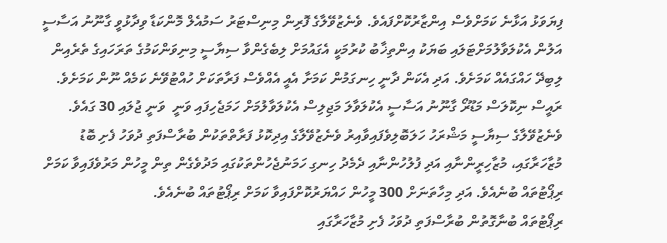ފިޔަވަޅު އަޅާނެ ކަމަށްވެސް އިންޒާރުކޮށްފައެވެ. ވެނެޒުވޭލާގެ ފޮރިން މިނިސްޓަރު ސަމުއެލް މޮންކަޑާ ވިދާޅުވީ ގާނޫނު އަސާސީ އަލުން އެކުލަވާލުމަށްޓަލައި ބަޔަކު އިންތިޚާބު ކުރުމަކީ އެގައުމަށް ލިބެގެންވާ ސިޔާސީ މިނިވަންކަމުގެ ތަރަހައިގެ ތެރެއިން ލިބިދޭ ހައްގައެއް ކަމަށެވެ. އަދި އެކަން ދާނީ ހިނގަމުން ކަމަށާ އެއީ އެއްވެސް ފަރާތަކަށް ހުއްޓުވޭނެ ކަމެއް ނޫން ކަމަށެވެ. ރައީސް ނިކޮލަސް މަޑޫރޯ ގާނޫނު އަސާސީ އެކުލަވާލަ މަޖިލިސް އެކުލަވާލުމަށް ހަމަޖެހިފައި ވަނީ  ވަނީ ޖުލައި 30 ގައެވެ.
ވެނެޒުވޭލާގެ ސިޔާސީ މަޝްރަހު ހަލަބޮލިވެފައިވާއިރު ވެނެޒުވޭލާގެ އިދިކޮޅު ފަރާތްތަކުން ބުރާސްފަތި ދުވަހު ފެށި ބޮޑު މުޒާހަރާގައި، މުޒާހިރީންނާއި އަދި ފުލުހުންނާއި ދެމެދު ހިނގި ހަމަނުޖެހުންތަކުގައި މަދުވެގެން ތިން މީހުން މަރުވެފައިވާ ކަމަށް ރިޕޯޓުތައް ބުނެއެވެ. އަދި މިހާތަނަށް 300 މީހުން ހައްޔަރުކޮށްފައިވާ ކަމަށް ރިޕޯޓުތައް ބުނެއެވެ.
ރިޕޯޓުތައް ބުނާގޮތުން ބުރާސްފަތި ދުވަހު ފެށި މުޒާހަރާގައި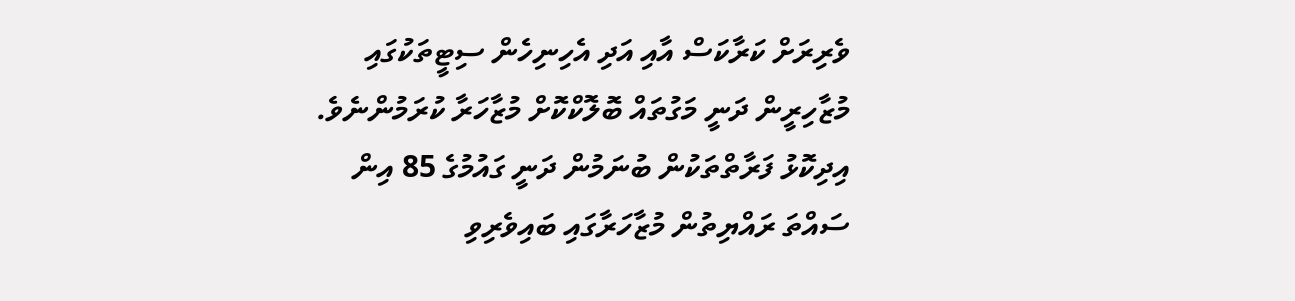ވެރިރަށް ކަރާކަސް އާއި އަދި އެހިނިހެން ސިޓީތަކުގައި މުޒާހިރީން ދަނީ މަގުތައް ބޮލޮކްކޮށް މުޒާހަރާ ކުރަމުންނެވެ. އިދިކޮޅު ފަރާތްތަކުން ބުނަމުން ދަނީ ގައުމުގެ 85 އިން ސައްތަ ރައްޔިތުން މުޒާހަރާގައި ބައިވެރިވި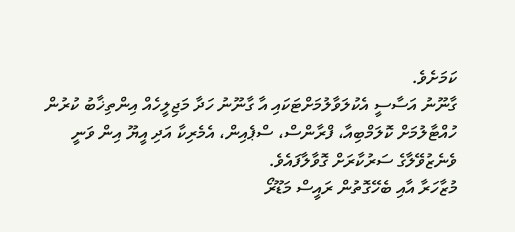ކަމަށެވެ.
ގާނޫނު އަސާސީ އެކުލަވާލުމަށްޓަކައި އާ ގާނޫނު ހަދާ މަޖިލީހެއް އިންތިޚާބު ކުރުން ހުއްޓާލުމަށް ކޮލަމްބިއާ، ފްރާންސް، ސްޕެއިން، އެމެރިކާ އަދި އީޔޫ އިން ވަނީ ވެނެޒުވޭލާގެ ސަރުކާރަށް ގޮވާލާފައެވެ.
މުޒާހަރާ އާއި ބެހޭގޮތުން ރައީސް މަޑޫރޯ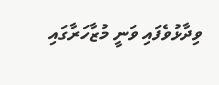ވިދާޅުވެފައި ވަނީ މުޒާހަރާގައި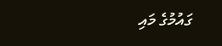ގައުމުގެ މައި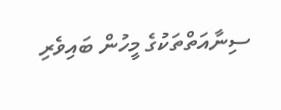ސިނާއަތްތަކުގެ މީހުން ބައިވެރި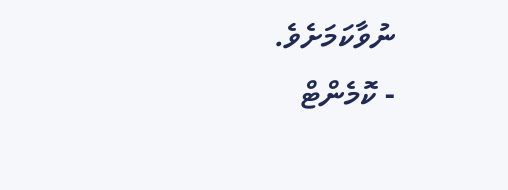ނުވާކަމަށެވެ.
- ކޮމެންޓް